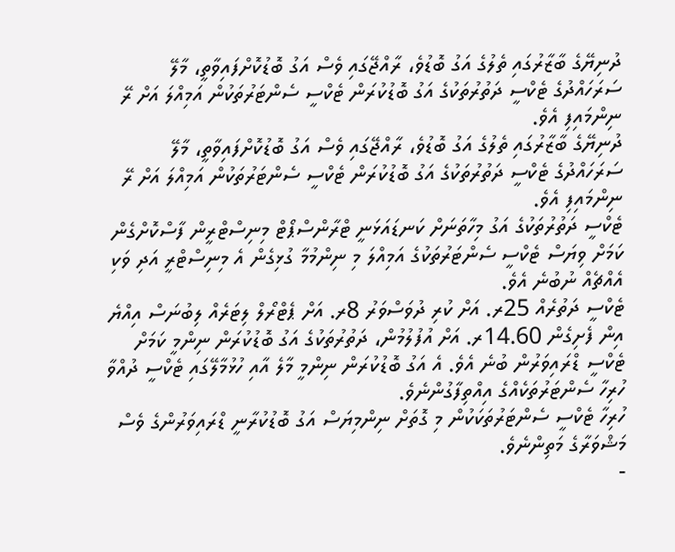ދުނިޔޭގެ ބާޒާރުގައި ތެލުގެ އަގު ބޮޑުވެ، ރާއްޖޭގައި ވެސް އަގު ބޮޑުކޮށްފައިވާތީ، މާލޭ ސަރަހައްދުގެ ޓެކްސީ ދަތުރުތަކުގެ އަގު ބޮޑުކުރަން ޓެކްސީ ސެންޓަރުތަކުން އަމިއްލަ އަށް ރޭ ނިންމައިފި އެވެ.
ދުނިޔޭގެ ބާޒާރުގައި ތެލުގެ އަގު ބޮޑުވެ، ރާއްޖޭގައި ވެސް އަގު ބޮޑުކޮށްފައިވާތީ، މާލޭ ސަރަހައްދުގެ ޓެކްސީ ދަތުރުތަކުގެ އަގު ބޮޑުކުރަން ޓެކްސީ ސެންޓަރުތަކުން އަމިއްލަ އަށް ރޭ ނިންމައިފި އެވެ.
ޓެކްސީ ދަތުރުތަކުގެ އަގު މިހާތަނަށް ކަނޑައަޅަނީ ޓްރާންސްޕޯޓް މިނިސްޓްރީން ފާސްކޮށްގެން ކަމަށް ވިޔަސް ޓެކްސީ ސެންޓަރުތަކުގެ އަމިއްލަ މި ނިންމުމާ ގުޅިގެން އެ މިނިސްޓްރީ އަދި ވަކި އެއްޗެއް ނުބުނެ އެވެ.
ޓެކްސީ ދަތުރެއް 25ރ. އަށް ކުރި ދުވަސްވަރު 8ރ. އަށް ޕެޓްރޯލް ލިޓަރެއް ލިބުނަސް އިއްޔެ އިން ފެށިގެން 14.60ރ. އަށް އުފުލުމުން، ދަތުރުތަކުގެ އަގު ބޮޑުކުރަން ނިންމީ ކަމަށް ޓެކްސީ ޑްރައިވަރުން ބުނެ އެވެ. އެ އަގު ބޮޑުކުރަން ނިންމީ މާލެ އާއި ހުޅުމާލޭގައި ޓެކްސީ ދުއްވާ ހުރިހާ ސެންޓަރުތަކެއްގެ އިއްތިފާގުންނެވެ.
ހުރިހާ ޓެކްސީ ސެންޓަރުތަކަކުން މި ގޮތަށް ނިންމިޔަސް އަގު ބޮޑުކުރާނީ ޑްރައިވަރުންގެ ވެސް މަޝްވަރާގެ މަތިންނެވެ.
-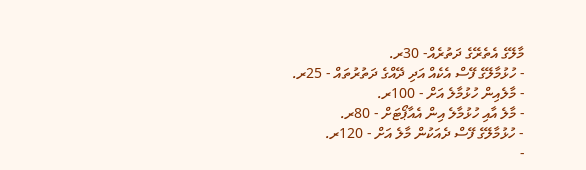މާލޭގެ އެތެރޭގެ ދަތުރެއް- 30ރ.
- ހުޅުމާލޭގެ ފޭސް އެކެއް އަދި ދޭއްގެ ދަތުރުތައް - 25ރ.
- މާލެއިން ހުޅުމާލެ އަށް - 100ރ.
- މާލެ އާއި ހުޅުމާލެ އިން އެއާޕޯޓަށް - 80ރ.
- ހުޅުމާލޭގެ ފޭސް ދެއަކުން މާލެ އަށް - 120ރ.
-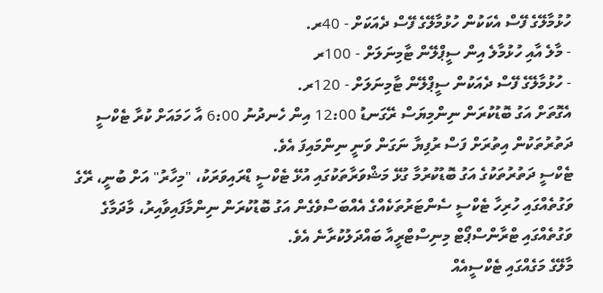ހުޅުމާލޭގެ ފޭސް އެކަކުން ހުޅުމާލޭގެ ފޭސް ދެއަކަށް - 40ރ.
- މާލެ އާއި ހުޅުމާލެ އިން ސީޕްލޭން ޓާމިނަލަށް - 100ރ
- ހުޅުމާލޭގެ ފޭސް ދެއަކުން ސީޕްލޭން ޓާމިނަލަށް - 120ރ.
އެގޮތަށް އަގު ބޮޑުކުރަން ނިންމިޔަސް ރޭގަނޑު 12:00 އިން ހެނދުނު 6:00 އާ ހަމައަށް ކުރާ ޓެކްސީ ދަތުރުތަކުން އިތުރަށް ފަސް ރުފިޔާ ނަގަން ވަނީ ނިންމައިފަ އެވެ.
ޓެކްސީ ދަތުރުތަކުގެ އަގު ބޮޑުކުރުމާ ގުޅޭ މަޝްވަރާތަކުގައި އުޅޭ ޓެކްސީ ޑްރައިވަރަކު، "މިހާރު" އަށް ބުނީ، ރޭގެ ވަގުތެއްގައި ހުރިހާ ޓެކްސީ ސެންޓަރުތަކެއްގެ އެއްބަސްވެގެން އަގު ބޮޑުކުރަން ނިންމާފައިވާއިރު، މާދަމާގެ ވަގުތެއްގައި ޓްރާންސްޕޯޓް މިނިސްޓްރީއާ ބައްދަލުކުރާނެ އެވެ.
މާލޭގެ މަގެއްގައި ޓެކްސީއެއް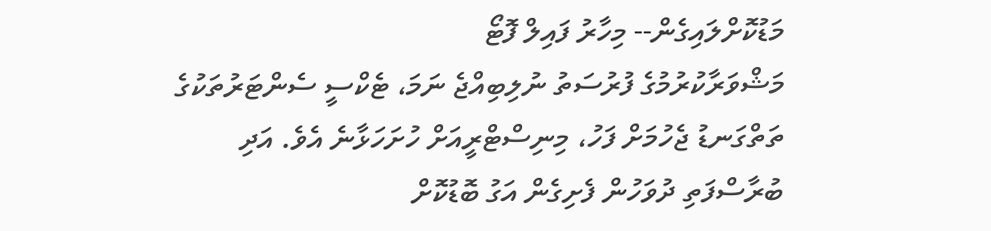މަޑުކޮށްލައިގެން-- މިހާރު ފައިލް ފޮޓޯ
މަޝްވަރާކުރުމުގެ ފުރުސަތު ނުލިބިއްޖެ ނަމަ، ޓެކްސީ ސެންޓަރުތަކުގެ ތަތްގަނޑު ޖެހުމަށް ފަހު، މިނިސްޓްރީއަށް ހުށަހަޅާނެ އެވެ. އަދި ބުރާސްފަތި ދުވަހުން ފެށިގެން އަގު ބޮޑުކޮށް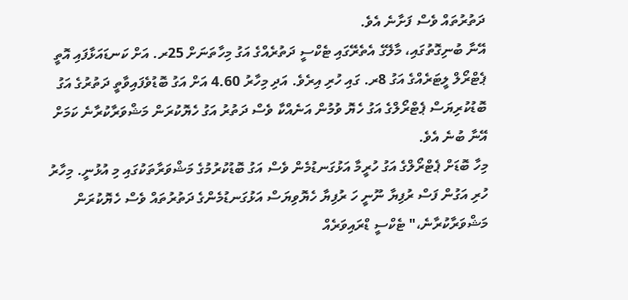ދަތުރުތައް ވެސް ފަށާނެ އެވެ.
އޭނާ ބުނިގޮތުގައި، މާލޭގެ އެތެރޭގައި ޓެކްސީ ދަތުރެއްގެ އަގު މިހާތަނަށް 25ރ. އަށް ކަނޑައަޅާފައި އޮތީ ޕެޓްރޯލް ލީޓަރެއްގެ އަގު 8ރ. ގައި ހުރި އިރެވެ. އަދި މިހާރު 4.60 އަށް އަގު ބޮޑުވެފައިވާތީ ދަތުރުގެ އަގު ބޮޑުކުރިޔަސް ޕެޓްރޯލްގެ އަގު ހެޔޮ ވުމުން އަނެއްކާ ވެސް ދަތުރު އަގު ހެޔޮކުރަން މަޝްވަރާކުރާނެ ކަމަށް އޭނާ ބުނެ އެވެ.
މިހާ ބޮޑަށް ޕެޓްރޯލްގެ އަގު ހުރީމާ އަޅުގަނޑުމެން ވެސް އަގު ބޮޑުކުރުމުގެ މަޝްވަރާތަކުގައި މި އުޅުނީ. މިހާރު ހުރި އަގުން ފަސް ރުފިޔާ ނޫނީ ހަ ރުފިޔާ ހެޔޮވިޔަސް އަޅުގަނޑުމެންގެ ދަތުރުތައް ވެސް ހެޔޮކުރަން މަޝްވަރާކުރާނެ،" ޓެކްސީ ޑްރައިވަރެއް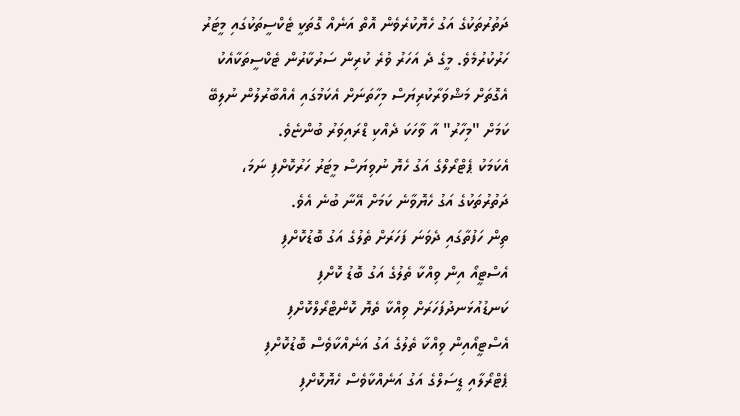ދަތުރުތަކުގެ އަގު ހެޔޮކުރެވެން އޮތް އަނެއް ގޮތަކީ ޓެކްސީތަކުގައި މީޓަރު ހަރުކުރުމެވެ. މީގެ ދެ އަހަރު ވުރެ ކުރިން ސަރުކާރުން ޓެކްސީތަކާއެކު އެގޮތަށް މަޝްވަރާކުރިޔަސް މިހާތަނަށް އެކަމުގައި އެއްބާރުލުން ނުލިބޭ ކަމަށް "މިހާރު" އާ ވާހަކަ ދެއްކި ޑްރައިވަރު ބުންޏެވެ.
އެކަމަކު ޕެޓްރޯލްގެ އަގު ހެޔޮ ނުވިޔަސް މީޓަރު ހަރުކޮށްފި ނަމަ، ދަތުރުތަކުގެ އަގު ހެޔޮވާނެ ކަމަށް އޭނާ ބުނެ އެވެ.
ތިން ހަފުތާގައި ދެވަނަ ފަހަރަށް ތެލުގެ އަގު ބޮޑުކޮށްފި
އެސްޓީއޯ އިން ވިއްކާ ތެލުގެ އަގު ބޮޑު ކޮށްފި
ކަނޑުއުޅަނދުފަހަރަށް ވިއްކާ ތެޔޮ ކޮންޓްރޯލްކޮށްފި
އެސްޓީއޯއިން ވިއްކާ ތެލުގެ އަގު އަނެއްކާވެސް ބޮޑުކޮށްފި
ޕެޓްރޯލާއި ޑީސަލްގެ އަގު އަނެއްކާވެސް ހެޔޮކޮށްފި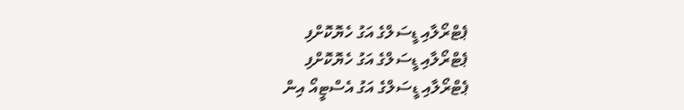ޕެޓްރޯލާއި ޑީސަލްގެ އަގު ހެޔޮކޮށްފި
ޕެޓްރޯލާއި ޑީސަލްގެ އަގު ހެޔޮކޮށްފި
ޕެޓްރޯލާއި ޑީސަލްގެ އަގު އެސްޓީއޯ އިން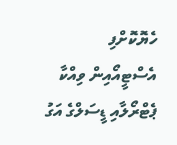ހެޔޮކޮށްފި
އެސްޓީއޯއިން ވިއްކާ ޕެޓްރޯލާއި ޑީސަލްގެ އަގު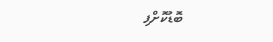ބޮޑުކޮށްފި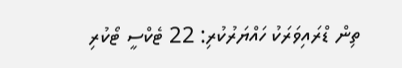ތިން ޑްރައިވަރަކު ހައްޔަރުކުރި: 22 ޓެކްސީ ޓޯކުރި